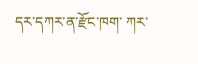དར་དཀར་ན་རྫོང་ཁག་ ཀར་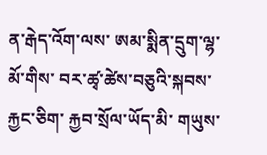ན་རྒེད་འོག་ལས་ ཨམ་སྨིན་དྲུག་ལྷ་མོ་གིས་ བར་ཚྭ་ཚེས་བཅུའི་སྐབས་རྐྱང་ཅིག་ རྐྱབ་སྲོལ་ཡོད་མི་ གཡུས་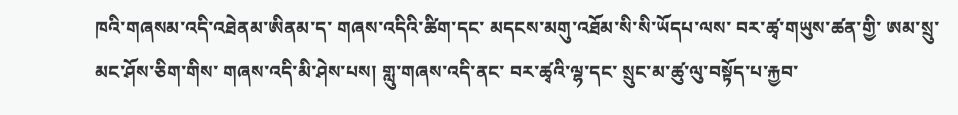ཁའི་གཞསམ་འདི་འཐེནམ་ཨིནམ་ད་ གཞས་འདིའི་ཚིག་དང་ མདངས་མགུ་འཐོམ་སི་སི་ཡོདཔ་ལས་ བར་ཚྭ་གཡུས་ཚན་གྱི་ ཨམ་སྲུ་མང་ཤོས་ཅིག་གིས་ གཞས་འདི་མི་ཤེས་པས། གླུ་གཞས་འདི་ནང་ བར་ཚྭའི་ལྷ་དང་ སྲུང་མ་ཚུ་ལུ་བསྟོད་པ་རྐྱབ་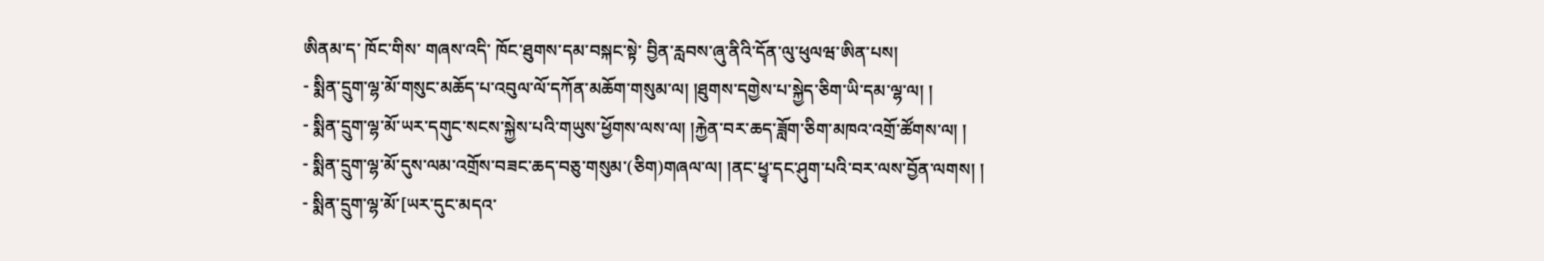ཨིནམ་ད་ ཁོང་གིས་ གཞས་འདི་ ཁོང་ཐུགས་དམ་བསྐང་སྟེ་ བྱིན་རླབས་ཞུ་ནིའི་དོན་ལུ་ཕུལཝ་ཨིན་པས།
- སྨིན་དྲུག་ལྷ་མོ་གསུང་མཆོད་པ་འབུལ་ལོ་དཀོན་མཆོག་གསུམ་ལ། །ཐུགས་དགྱེས་པ་སྐྱེད་ཅིག་ཡི་དམ་ལྷ་ལ། །
- སྨིན་དྲུག་ལྷ་མོ་ཡར་དགུང་སངས་སྐྱེས་པའི་གཡུས་ཕྱོགས་ལས་ལ། །རྐྱེན་བར་ཆད་ཟློག་ཅིག་མཁའ་འགྲོ་ཚོགས་ལ། །
- སྨིན་དྲུག་ལྷ་མོ་དུས་ལམ་འགྲོས་བཟང་ཆད་བཅུ་གསུམ་(ཅིག)གཞལ་ལ། །ནང་ཕྱྭ་དང་ཤུག་པའི་བར་ལས་བྱོན་ལགས། །
- སྨིན་དྲུག་ལྷ་མོ་[ཡར་དུང་མདའ་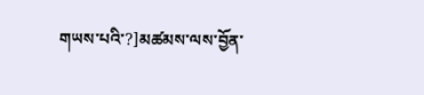གཡས་པའི་?]མཚམས་ལས་བྱོན་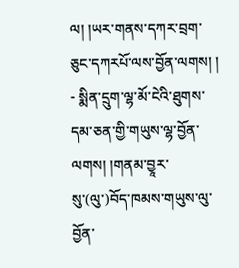ལ། །ཡར་གནས་དཀར་བྲག་ཅུང་དཀརཔོ་ལས་བྱོན་ལགས། །
- སྨིན་དྲུག་ལྷ་མོ་ངེའི་ཐུགས་དམ་ཅན་གྱི་གཡུས་ལྷ་བྱོན་ལགས། །གནམ་བྱཱར་སུ་(ལུ་)བོད་ཁམས་གཡུས་ལུ་བྱོན་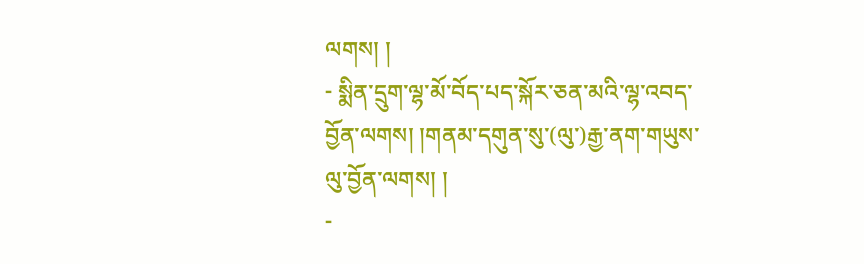ལགས། །
- སྨིན་དྲུག་ལྷ་མོ་བོད་པད་སྐོར་ཅན་མའི་ལྷ་འབད་བྱོན་ལགས། །གནམ་དགུན་སུ་(ལུ་)རྒྱ་ནག་གཡུས་ལུ་བྱོན་ལགས། །
-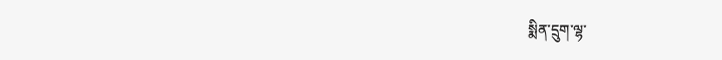སྨིན་དྲུག་ལྷ་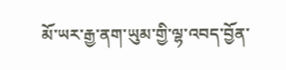མོ་ཡར་རྒྱ་ནག་ཡུམ་གྱི་ལྷ་འབད་བྱོན་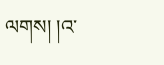ལགས། །འ་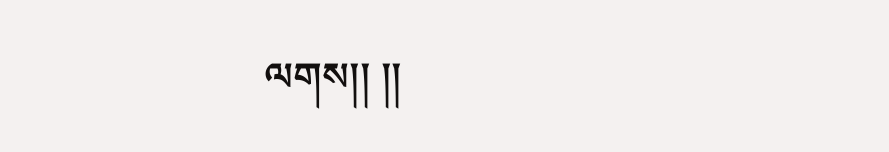ལགས།། །།